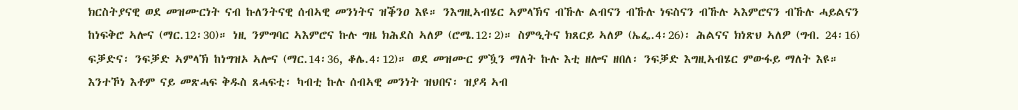ክርስትያናዊ ወደ መዝሙርነት ናብ ኩለንትናዊ ሰብኣዊ መንነትና ዝቕንዐ እዩ። ንእግዚኣብሄር ኣምላኽና ብኹሉ ልብናን ብኹሉ ነፍስናን ብኹሉ ኣእምሮናን ብኹሉ ሓይልናን ከነፍቅሮ ኣሎና (ማር.12፡30)። ነዚ ንምግባር ኣእምሮና ኩሉ ግዜ ክሕደስ ኣለዎ (ሮሜ.12፡2)። ስምዒትና ክጸርይ ኣለዎ (ኤፌ.4፡26)፡ ሕልናና ክነጽህ ኣለዎ (ግብ. 24፡16) ፍቓድና፡ ንፍቓድ ኣምላኽ ከነግዝኦ ኣሎና (ማር.14፡36, ቆሌ.4፡12)። ወደ መዝሙር ምዃን ማለት ኩሉ እቲ ዘሎና ዘበለ፡ ንፍቓድ እግዚኣብሄር ምውፋይ ማለት እዩ። እንተኾነ እቶም ናይ መጽሓፍ ቅዱስ ጸሓፍቲ፡ ካብቲ ኩሉ ሰብኣዊ መንነት ዝህበና፡ ዝያዳ ኣብ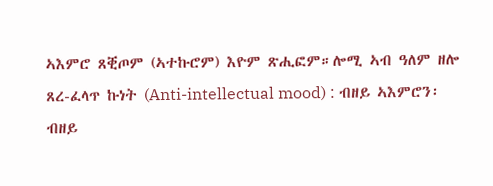ኣእምሮ ጸቒጦም (ኣተኩሮም) እዮም ጽሒፎም።ሎሚ ኣብ ዓለም ዘሎ ጸረ-ፈላጥ ኩነት (Anti-intellectual mood) : ብዘይ ኣእምሮን፡ ብዘይ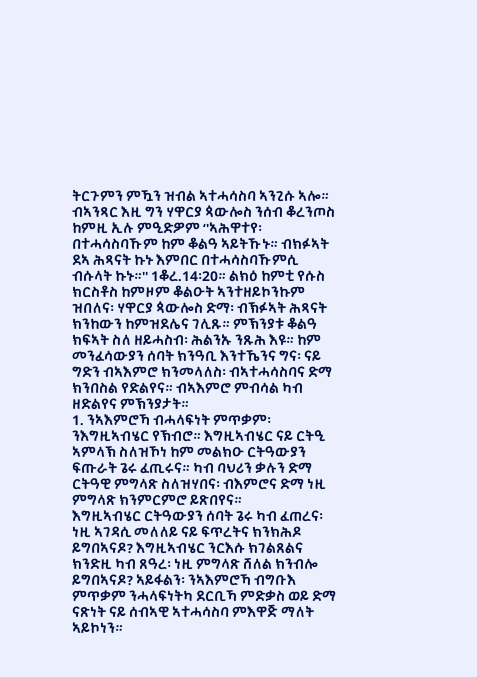ትርጉምን ምዃን ዝብል ኣተሓሳስባ ኣንጊሱ ኣሎ። ብኣንጻር እዚ ግን ሃዋርያ ጳውሎስ ንሰብ ቆረንጦስ ከምዚ ኢሉ ምዒድዎም ‘'ኣሕዋተየ፡ በተሓሳስባኹም ከም ቆልዓ ኣይትኹኑ። ብክፉኣት ደኣ ሕጻናት ኩኑ እምበር በተሓሳስባኹምሲ ብሱላት ኩኑ።'' 1ቆረ.14፡20። ልክዕ ከምቲ የሱስ ክርስቶስ ከምዞም ቆልዑት ኣንተዘይኮንኩም ዝበለና፡ ሃዋርያ ጳውሎስ ድማ፡ ብኽፉኣት ሕጻናት ክንከውን ከምዝደሌና ገሊጹ። ምኽንያቱ ቆልዓ ክፍኣት ስለ ዘይሓስብ፡ ሕልንኡ ንጹሕ እዩ። ከም መንፈሳውያን ሰባት ክንዓቢ እንተኼንና ግና፡ ናይ ግድን ብኣእምሮ ክንመላለስ፡ ብኣተሓሳስባና ድማ ክንበስል የድልየና። ብኣእምሮ ምብሳል ካብ ዘድልየና ምኽንያታት።
1. ንኣእምሮኻ ብሓላፍነት ምጥቃም፡ ንእግዚኣብሄር የኽብሮ። እግዚኣብሄር ናይ ርትዒ ኣምላኽ ስለዝኾነ ከም መልክዑ ርትዓውያን ፍጡራት ጌሩ ፈጢሩና። ካብ ባህሪን ቃሉን ድማ ርትዓዊ ምግላጽ ስለዝሃበና፡ ብእምሮና ድማ ነዚ ምግላጽ ክንምርምሮ ይጽበየና።
እግዚኣብሄር ርትዓውያን ሰባት ጌሩ ካብ ፈጠረና፡ ነዚ ኣገዳሲ መለለይ ናይ ፍጥረትና ክንክሕዶ ይግበኣናዶ? እግዚኣብሄር ንርእሱ ክገልጸልና ክንድዚ ካብ ጸዓረ፡ ነዚ ምግላጽ ሸለል ክንብሎ ይግበኣናዶ? ኣይፋልን፡ ንኣእምሮኻ ብግቡእ ምጥቃም ንሓላፍነትካ ደርቢኻ ምድቃስ ወይ ድማ ናጽነት ናይ ሰብኣዊ ኣተሓሳስባ ምእዋጅ ማለት ኣይኮነን።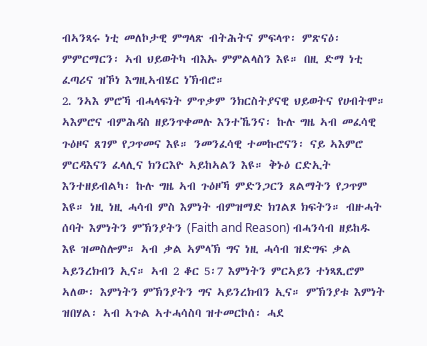ብኣንጻሩ ነቲ መለኮታዊ ምግላጽ ብትሕትና ምፍላጥ፡ ምጽናዕ፡ ምምርማርን፡ ኣብ ህይወትካ ብእኡ ምምልላስን እዩ። በዚ ድማ ነቲ ፈጣሪና ዝኾነ እግዚኣብሄር ነኽብሮ።
2. ንኣእ ምሮኻ ብሓላፍነት ምጥቃም ንክርስትያናዊ ህይወትና የሀብትሞ። ኣእምሮና ብምሕዳስ ዘይንጥቀመሉ እንተኼንና፡ ኩሉ ግዜ ኣብ መፈሳዊ ጉዕዞና ጸገም የጋጥመና እዩ። ንመንፈሳዊ ተመኩሮናን፡ ናይ ኣእምሮ ምርዳእናን ፈላሊና ክንርእዮ ኣይከኣልን እዩ። ቅኑዕ ርድኢት እንተዘይብልካ፡ ኩሉ ግዜ ኣብ ጉዕዞኻ ምድንጋርን ጸልማትን የጋጥም እዩ። ነዚ ነዚ ሓሳብ ምስ እምነት ብምዝማድ ክገልጾ ክፍትን። ብዙሓት ሰባት እምነትን ምኽንያትን (Faith and Reason) ብሓንሳብ ዘይከዱ እዩ ዝመስሎም። ኣብ ቃል ኣምላኽ ግና ነዚ ሓሳብ ዝድግፍ ቃል ኣይንረክብን ኢና። ኣብ 2 ቆር 5፡7 እምነትን ምርኣይን ተነጻጺሮም ኣለው፡ እምነትን ምኽንያትን ግና ኣይንረክብን ኢና። ምኽንያቱ እምነት ዝበሃል፡ ኣብ ኣጉል ኣተሓሳስባ ዝተመርኮሰ፡ ሓደ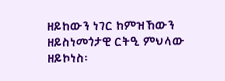ዘይከውን ነገር ከምዝኸውን ዘይስነመጎታዊ ርትዒ ምህላው ዘይኮነስ፡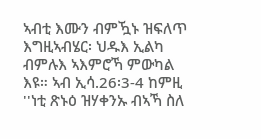ኣብቲ እሙን ብምዃኑ ዝፍለጥ እግዚኣብሄር፡ ህዱእ ኢልካ ብምሉእ ኣእምሮኻ ምውካል እዩ። ኣብ ኢሳ.26፡3-4 ከምዚ
''ነቲ ጽኑዕ ዝሃቀንኡ ብኣኻ ስለ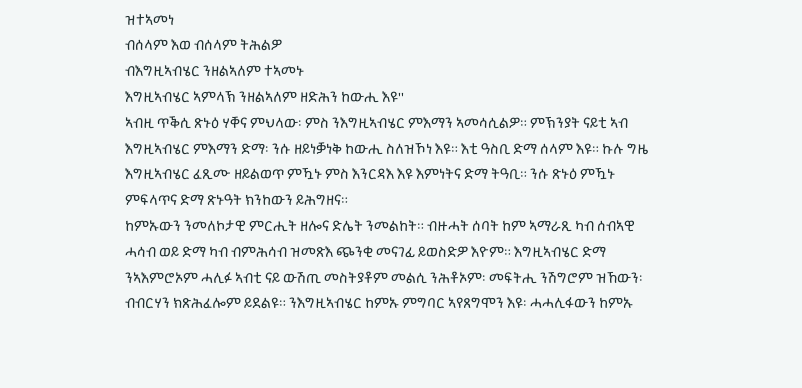ዝተኣመነ
ብሰላም እወ ብሰላም ትሕልዎ
ብእግዚኣብሄር ንዘልኣለም ተኣመኑ
እግዚኣብሄር ኣምላኽ ንዘልኣለም ዘድሕን ከውሒ እዩ''
ኣብዚ ጥቕሲ ጽኑዕ ሃቐና ምህላው፡ ምስ ንእግዚኣብሄር ምእማን ኣመሳሲልዎ። ምኽንያት ናይቲ ኣብ እግዚኣብሄር ምእማን ድማ፡ ንሱ ዘይነቓነቅ ከውሒ ስለዝኾነ እዩ። እቲ ዓስቢ ድማ ሰላም እዩ። ኩሉ ግዜ እግዚኣብሄር ፈጺሙ ዘይልወጥ ምዃኑ ምስ እንርዳእ እዩ እምነትና ድማ ትዓቢ። ንሱ ጽኑዕ ምዃኑ ምፍላጥና ድማ ጽኑዓት ክንከውን ይሕግዘና።
ከምኡውን ንመለኮታዊ ምርሒት ዘሎና ድሌት ንመልከት። ብዙሓት ሰባት ከም ኣማራጺ ካብ ሰብኣዊ ሓሳብ ወይ ድማ ካብ ብምሕሳብ ዝመጽእ ጭንቂ መናገፊ ይወስድዎ እዮም። እግዚኣብሄር ድማ ንኣእምሮኦም ሓሊፉ ኣብቲ ናይ ውሽጢ መስትያቶም መልሲ ንሕቶኦም፡ መፍትሒ ንሽግሮም ዝኸውን፡ ብብርሃን ክጽሕፈሎም ይደልዩ። ንእግዚኣብሄር ከምኡ ምግባር ኣየጸግሞን እዩ፡ ሓሓሊፋውን ከምኡ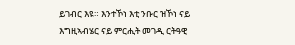ይገብር እዩ። እንተኾነ እቲ ንቡር ዝኾነ ናይ እግዚኣብሄር ናይ ምርሒት መገዲ ርትዓዊ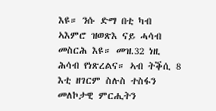እዩ። ንሱ ድማ በቲ ካብ ኣእምሮ ዝወጽእ ናይ ሓሳብ መስርሕ እዩ። መዝ.32 ነዚ ሕሳብ የነጽረልና። ኣብ ትቕሲ 8 እቲ ዘገርም ስሉስ ተስፋን መለኮታዊ ምርሒትን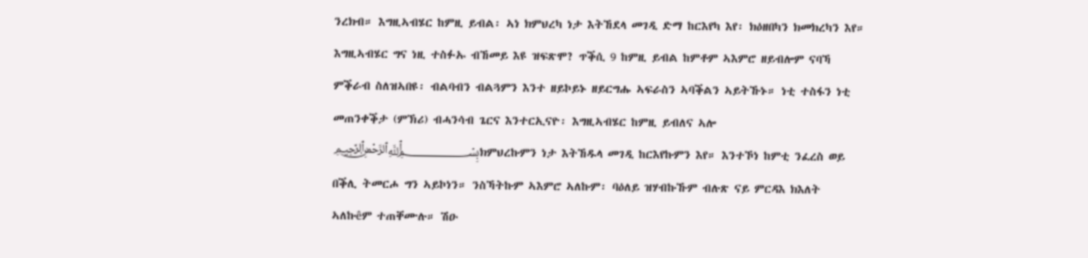ንረክብ። እግዚኣብሄር ከምዚ ይብል፡ ኣነ ክምህረካ ነታ እትኸደላ መገዲ ድማ ከርእየካ እየ፡ ክዕዘበካን ክመክረካን እየ። እግዚኣብሄር ግና ነዚ ተስፉኡ ብኸመይ እዩ ዝፍጽሞ? ጥቕሲ 9 ከምዚ ይብል ከምቶም ኣእምሮ ዘይብሎም ናባኻ ምቕራብ ስለዝኣበዩ፡ ብልባብን ብልጓምን እንተ ዘይኮይኑ ዘይርግሑ ኣፍራስን ኣባቕልን ኣይትኹኑ። ነቲ ተስፋን ነቲ መጠንቀቕታ (ምኽሪ) ብሓንሳብ ጌርና እንተርኢናዮ፡ እግዚኣብሄር ከምዚ ይብለና ኣሎ ﷽ክምህረኩምን ነታ እትኸዱላ መገዲ ከርእየኩምን እየ። እንተኾነ ከምቲ ንፈረስ ወይ በቕሊ ትመርሖ ግን ኣይኮነን። ንስኻትኩም ኣእምሮ ኣለኩም፡ ባዕለይ ዝሃብኩኹም ብሉጽ ናይ ምርዳእ ክእለት ኣለኩêም ተጠቐሙሉ። ሽዑ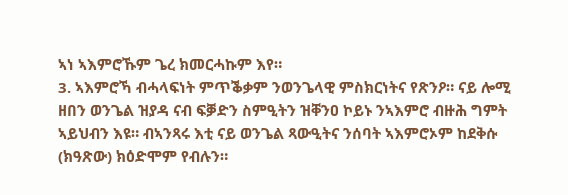ኣነ ኣእምሮኹም ጌረ ክመርሓኩም እየ።
3. ኣእምሮኻ ብሓላፍነት ምጥቕቃም ንወንጌላዊ ምስክርነትና የጽንዖ። ናይ ሎሚ ዘበን ወንጌል ዝያዳ ናብ ፍቓድን ስምዒትን ዝቐንዐ ኮይኑ ንኣእምሮ ብዙሕ ግምት ኣይህብን እዩ። ብኣንጻሩ እቲ ናይ ወንጌል ጻውዒትና ንሰባት ኣእምሮኦም ከደቅሱ (ክዓጽው) ክዕድሞም የብሉን።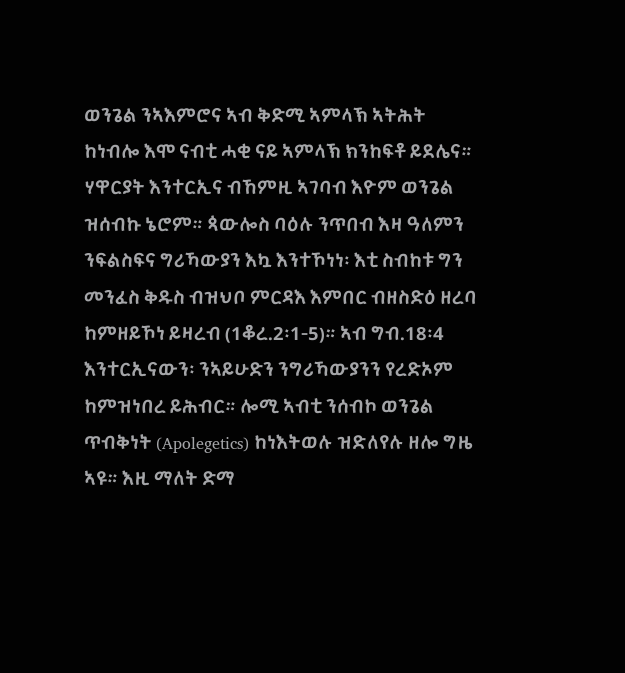ወንጌል ንኣእምሮና ኣብ ቅድሚ ኣምላኽ ኣትሕት ከነብሎ እሞ ናብቲ ሓቂ ናይ ኣምላኽ ክንከፍቶ ይደሌና።
ሃዋርያት እንተርኢና ብኸምዚ ኣገባብ እዮም ወንጌል ዝሰብኩ ኔሮም። ጳውሎስ ባዕሉ ንጥበብ እዛ ዓለምን ንፍልስፍና ግሪኻውያን እኳ እንተኾነነ፡ እቲ ስብከቱ ግን መንፈስ ቅዱስ ብዝህቦ ምርዳእ እምበር ብዘስድዕ ዘረባ ከምዘይኾነ ይዛረብ (1ቆረ.2፡1-5)። ኣብ ግብ.18፡4 እንተርኢናውን፡ ንኣይሁድን ንግሪኻውያንን የረድኦም ከምዝነበረ ይሕብር። ሎሚ ኣብቲ ንሰብኮ ወንጌል ጥብቅነት (Apolegetics) ከነእትወሉ ዝድለየሉ ዘሎ ግዜ ኣዩ። እዚ ማለት ድማ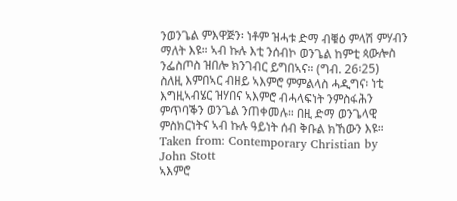ንወንጌል ምእዋጅን፡ ነቶም ዝሓቱ ድማ ብቑዕ ምላሽ ምሃብን ማለት እዩ። ኣብ ኩሉ እቲ ንሰብኮ ወንጌል ከምቲ ጳውሎስ ንፌስጦስ ዝበሎ ክንገብር ይግበኣና። (ግብ. 26፡25)
ስለዚ እምበኣር ብዘይ ኣእምሮ ምምልላስ ሓዲግና፡ ነቲ እግዚኣብሄር ዝሃበና ኣእምሮ ብሓላፍነት ንምስፋሕን ምጥባቕን ወንጌል ንጠቀመሉ። በዚ ድማ ወንጌላዊ ምስክርነትና ኣብ ኩሉ ዓይነት ሰብ ቅቡል ክኸውን እዩ።
Taken from: Contemporary Christian by John Stott
ኣእምሮ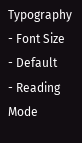Typography
- Font Size
- Default
- Reading Mode